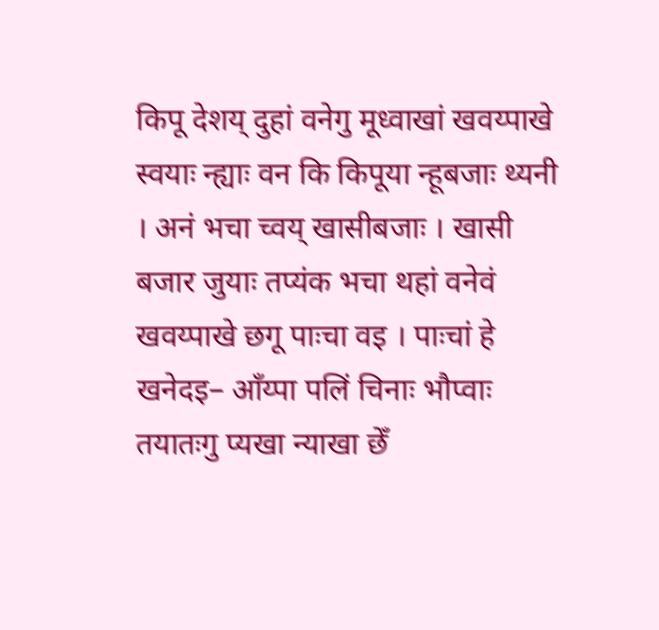किपू देशय् दुहां वनेगु मूध्वाखां खवय्पाखे स्वयाः न्ह्याः वन कि किपूया न्हूबजाः थ्यनी । अनं भचा च्वय् खासीबजाः । खासी बजार जुयाः तप्यंक भचा थहां वनेवं खवय्पाखे छगू पाःचा वइ । पाःचां हे खनेदइ– आँय्पा पलिं चिनाः भौप्वाः तयातःगु प्यखा न्याखा छेँ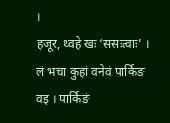।
हजूर, थ्वहे खः ‘ससःत्वाः’ ।
लं भचा कुहां वनेवं पार्किङ वइ । पार्किङं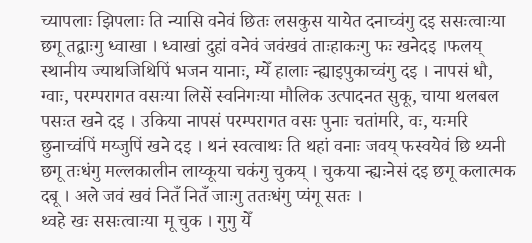च्यापलाः झिपलाः ति न्यासि वनेवं छितः लसकुस यायेत दनाच्वंगु दइ ससःत्वाःया छगू तद्वाःगु ध्वाखा । ध्वाखां दुहां वनेवं जवंखवं ताःहाकःगु फः खनेदइ ।फलय् स्थानीय ज्याथजिथिपिं भजन यानाः, म्येँ हालाः न्ह्याइपुकाच्वंगु दइ । नापसं धौ, ग्वाः, परम्परागत वसःया लिसें स्वनिगःया मौलिक उत्पादनत सुकू, चाया थलबल पसःत खने दइ । उकिया नापसं परम्परागत वसः पुनाः चतांमरि, वः, यःमरि छुनाच्वंपिं मय्जुपिं खने दइ । थनं स्वत्वाथः ति थहां वनाः जवय् फस्वयेवं छि थ्यनी छगू तःधंगु मल्लकालीन लाय्कूया चकंगु चुकय् । चुकया न्ह्यःनेसं दइ छगू कलात्मक दबू । अले जवं खवं नितँ नितँ जाःगु ततःधंगु प्यंगू सतः ।
थ्वहे खः ससःत्वाःया मू चुक । गुगु येँ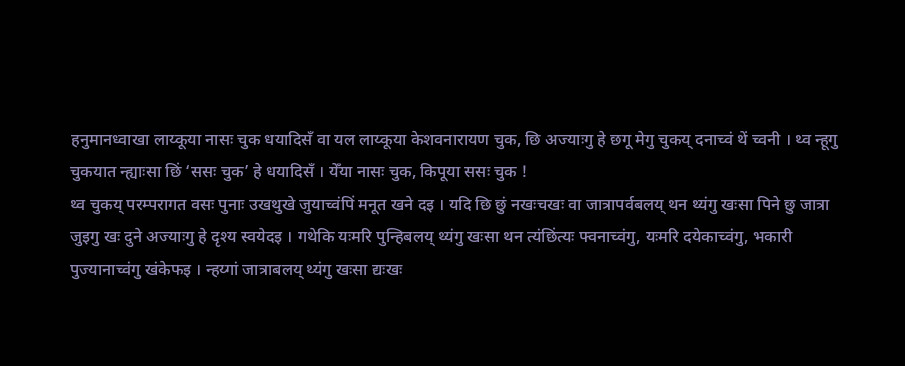हनुमानध्वाखा लाय्कूया नासः चुक धयादिसँ वा यल लाय्कूया केशवनारायण चुक, छि अज्याःगु हे छगू मेगु चुकय् दनाच्वं थें च्वनी । थ्व न्हूगु चुकयात न्ह्याःसा छिं ‘ससः चुक’ हे धयादिसँ । येँया नासः चुक, किपूया ससः चुक !
थ्व चुकय् परम्परागत वसः पुनाः उखथुखे जुयाच्वंपिं मनूत खने दइ । यदि छि छुं नखःचखः वा जात्रापर्वबलय् थन थ्यंगु खःसा पिने छु जात्रा जुइगु खः दुने अज्याःगु हे दृश्य स्वयेदइ । गथेकि यःमरि पुन्हिबलय् थ्यंगु खःसा थन त्यंछिंत्यः फ्वनाच्वंगु, यःमरि दयेकाच्वंगु, भकारी पुज्यानाच्वंगु खंकेफइ । न्हय्गां जात्राबलय् थ्यंगु खःसा द्यःखः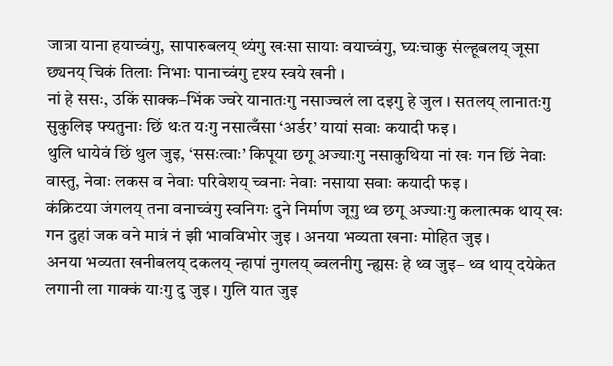जात्रा याना हयाच्वंगु, सापारुबलय् थ्यंगु खःसा सायाः वयाच्वंगु, घ्यःचाकु संल्हूबलय् जूसा छ्यनय् चिकं तिलाः निभाः पानाच्वंगु दृश्य स्वये खनी ।
नां हे ससः, उकिं साक्क–भिंक ज्वरे यानातःगु नसाज्वलं ला दइगु हे जुल । सतलय् लानातःगु सुकुलिइ फ्यतुनाः छिं थःत यःगु नसात्वँसा ‘अर्डर’ यायां सवाः कयादी फइ ।
थुलि धायेवं छिं थुल जुइ, ‘ससःत्वाः’ किपूया छगू अज्याःगु नसाकुथिया नां खः गन छिं नेवाः वास्तु, नेवाः लकस व नेवाः परिवेशय् च्वनाः नेवाः नसाया सवाः कयादी फइ ।
कंक्रिटया जंगलय् तना वनाच्वंगु स्वनिगः दुने निर्माण जूगु थ्व छगू अज्याःगु कलात्मक थाय् खः गन दुहां जक वने मात्रं नं झी भावविभोर जुइ । अनया भव्यता खनाः मोहित जुइ ।
अनया भव्यता खनीबलय् दकलय् न्हापां नुगलय् ब्वलनीगु न्ह्यसः हे थ्व जुइ– थ्व थाय् दयेकेत लगानी ला गाक्कं याःगु दु जुइ । गुलि यात जुइ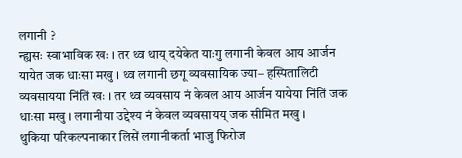लगानी ?
न्ह्यसः स्वाभाविक खः । तर थ्व थाय् दयेकेत याःगु लगानी केवल आय आर्जन यायेत जक धाःसा मखु । थ्व लगानी छगू व्यवसायिक ज्या– हस्पितालिटी व्यवसायया निंतिं खः । तर थ्व व्यवसाय नं केवल आय आर्जन यायेया निंतिं जक धाःसा मखु । लगानीया उद्देश्य नं केवल व्यवसायय् जक सीमित मखु ।
थुकिया परिकल्पनाकार लिसें लगानीकर्ता भाजु फिरोज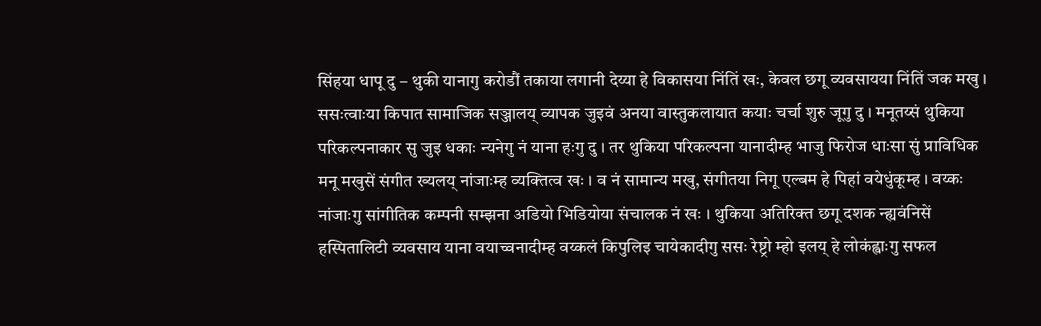सिंहया धापू दु – थुकी यानागु करोडौं तकाया लगानी देय्या हे विकासया निंतिं खः, केवल छगू व्यवसायया निंतिं जक मखु ।
ससःत्वाःया किपात सामाजिक सञ्जालय् व्यापक जुइवं अनया वास्तुकलायात कयाः चर्चा शुरु जूगु दु । मनूतय्सं थुकिया परिकल्पनाकार सु जुइ धकाः न्यनेगु नं याना हःगु दु । तर थुकिया परिकल्पना यानादीम्ह भाजु फिरोज धाःसा सुं प्राविधिक मनू मखुसें संगीत ख्यलय् नांजाःम्ह व्यक्तित्व खः । व नं सामान्य मखु, संगीतया निगू एल्बम हे पिहां वयेधुंकूम्ह । वय्कः नांजाःगु सांगीतिक कम्पनी सम्झना अडियो भिडियोया संचालक नं खः । थुकिया अतिरिक्त छगू दशक न्ह्यवंनिसें हस्पितालिटी व्यवसाय याना वयाच्वनादीम्ह वय्कलं किपुलिइ चायेकादीगु ससः रेष्ट्रो म्हो इलय् हे लोकंह्वाःगु सफल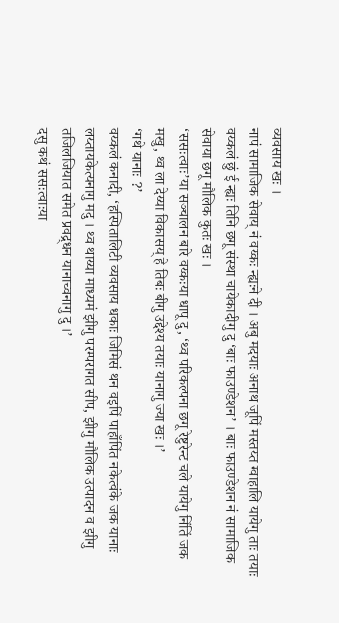व्यवसाय खः ।
नापं सामाजिक सेवाय् नं वय्कः न्ह्यःने दी । अबु मदयाः अनाथ जूपिं मस्तय्त ग्वाहालि यायेगु ताः तयाः वय्कलं छुं ई न्ह्यः तिनि छगू संस्था चायेकादीगु दु ‘बाः फाउण्डेशन’ । बाः फाउण्डेशन नं सामाजिक सेवाया छगू मौलिक कुतः खः ।
‘ससःत्वाः’या सञ्चालन बारे वय्कःया धापू दु, ‘थ्व परिकल्पना छगू रेष्टुरेन्ट चले यायेगु निंतिं जक मखु, थ्व ला देय्या विकासय् हे तिबः बीगु उद्देश्य तयाः यानागु ज्या खः ।’
‘गथे यानाः ?’
वय्कलं कनादी, ‘हस्पितालिटी व्यवसाय धकाः जिमिसं थन वइपिं पाहाँपिंत नकेत्वंके जक यानाः लय्तायकेत्यनागु मदु । थ्व थाय्या माध्यमं झीगु परम्परागत सीप, झीगु मौलिक उत्पादन व झीगु तजिलजियात समेत प्रवद्र्धन यानाच्वनागु दु ।’
दसु कथं ससःत्वाःया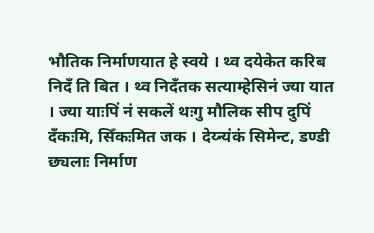भौतिक निर्माणयात हे स्वये । थ्व दयेकेत करिब निदँ ति बित । थ्व निदँतक सत्याम्हेसिनं ज्या यात । ज्या याःपिं नं सकलें थःगु मौलिक सीप दुपिं दँकःमि, सिँकःमित जक । देय्न्यंकं सिमेन्ट, डण्डी छ्यलाः निर्माण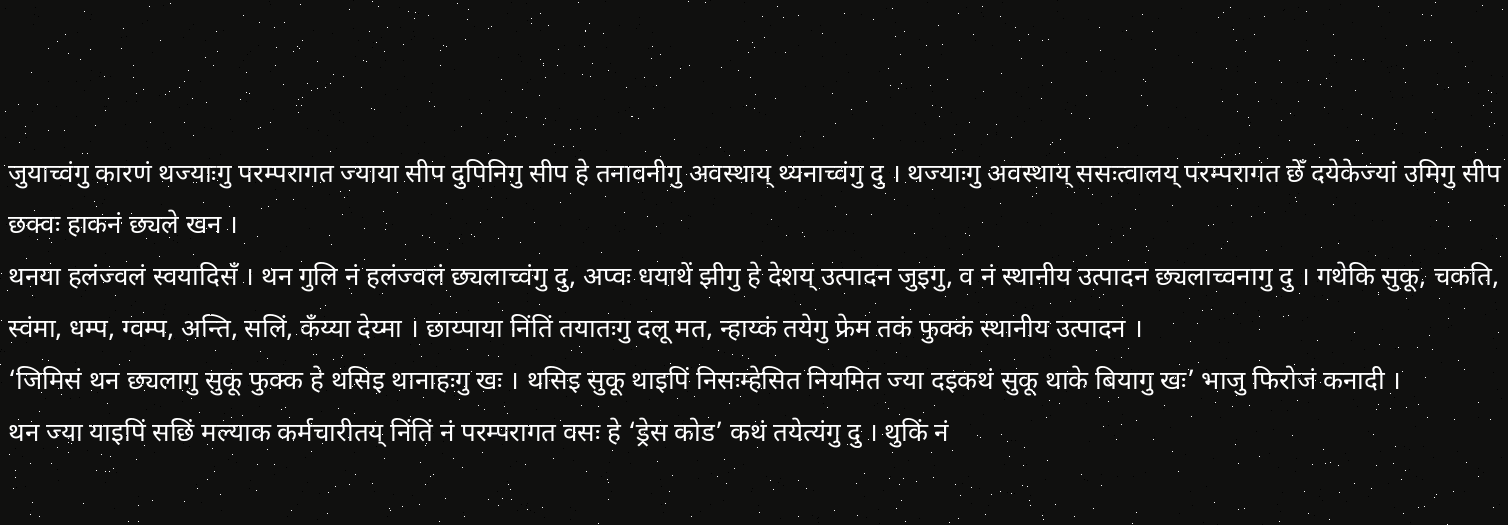जुयाच्वंगु कारणं थज्याःगु परम्परागत ज्याया सीप दुपिनिगु सीप हे तनावनीगु अवस्थाय् थ्यनाच्वंगु दु । थज्याःगु अवस्थाय् ससःत्वालय् परम्परागत छेँ दयेकेज्यां उमिगु सीप छक्वः हाकनं छ्यले खन ।
थनया हलंज्वलं स्वयादिसँ । थन गुलि नं हलंज्वलं छ्यलाच्वंगु दु, अप्वः धयाथें झीगु हे देशय् उत्पादन जुइगु, व नं स्थानीय उत्पादन छ्यलाच्वनागु दु । गथेकि सुकू, चकति, स्वंमा, धम्प, ग्वम्प, अन्ति, सलिं, कँय्या देय्मा । छाय्पाया निंतिं तयातःगु दलू मत, न्हाय्कं तयेगु फ्रेम तकं फुक्कं स्थानीय उत्पादन ।
‘जिमिसं थन छ्यलागु सुकू फुक्क हे थसिइ थानाहःगु खः । थसिइ सुकू थाइपिं निसःम्हेसित नियमित ज्या दइकथं सुकू थाके बियागु खः’ भाजु फिरोजं कनादी ।
थन ज्या याइपिं सछिं मल्याक कर्मचारीतय् निंतिं नं परम्परागत वसः हे ‘ड्रेस कोड’ कथं तयेत्यंगु दु । थुकिं नं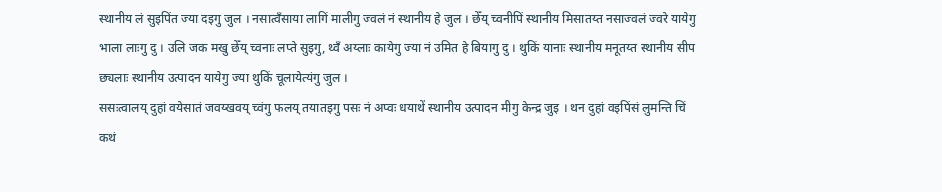स्थानीय लं सुइपिंत ज्या दइगु जुल । नसात्वँसाया लागिं मालीगु ज्वलं नं स्थानीय हे जुल । छेँय् च्वनीपिं स्थानीय मिसातय्त नसाज्वलं ज्वरे यायेगु भाला लाःगु दु । उलि जक मखु छेँय् च्वनाः लप्ते सुइगु, थ्वँ अय्लाः कायेगु ज्या नं उमित हे बियागु दु । थुकिं यानाः स्थानीय मनूतय्त स्थानीय सीप छ्यलाः स्थानीय उत्पादन यायेगु ज्या थुकिं चूलायेत्यंगु जुल ।
ससःत्वालय् दुहां वयेसातं जवय्खवय् च्वंगु फलय् तयातइगु पसः नं अप्वः धयाथें स्थानीय उत्पादन मीगु केन्द्र जुइ । थन दुहां वइपिंसं लुमन्ति चिं कथं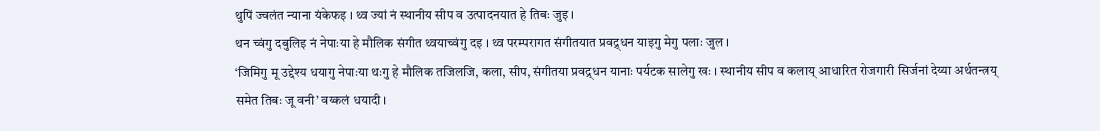थुपिं ज्वलंत न्याना यंकेफइ । थ्व ज्यां नं स्थानीय सीप व उत्पादनयात हे तिबः जुइ ।
थन च्वंगु दबुलिइ नं नेपाःया हे मौलिक संगीत थ्वयाच्वंगु दइ । थ्व परम्परागत संगीतयात प्रवद्र्धन याइगु मेगु पलाः जुल ।
‘जिमिगु मू उद्देश्य धयागु नेपाःया थःगु हे मौलिक तजिलजि, कला, सीप, संगीतया प्रवद्र्धन यानाः पर्यटक सालेगु खः । स्थानीय सीप व कलाय् आधारित रोजगारी सिर्जनां देय्या अर्थतन्त्रय् समेत तिबः जू वनी’ वय्कलं धयादी ।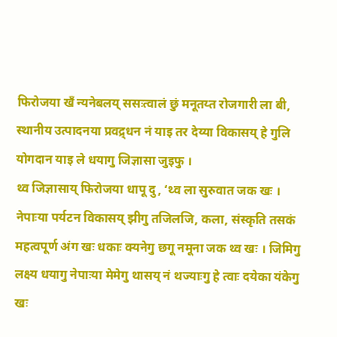फिरोजया खँ न्यनेबलय् ससःत्वालं छुं मनूतय्त रोजगारी ला बी, स्थानीय उत्पादनया प्रवद्र्धन नं याइ तर देय्या विकासय् हे गुलि योगदान याइ ले धयागु जिज्ञासा जुइफु ।
थ्व जिज्ञासाय् फिरोजया धापू दु, ‘थ्व ला सुरुवात जक खः । नेपाःया पर्यटन विकासय् झीगु तजिलजि, कला, संस्कृति तसकं महत्वपूर्ण अंग खः धकाः क्यनेगु छगू नमूना जक थ्व खः । जिमिगु लक्ष्य धयागु नेपाःया मेमेगु थासय् नं थज्याःगु हे त्वाः दयेका यंकेगु खः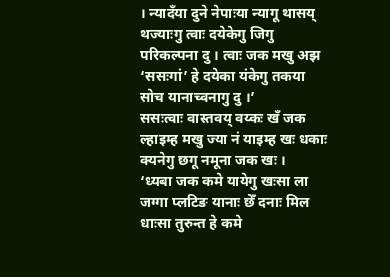। न्यादँया दुने नेपाःया न्यागू थासय् थज्याःगु त्वाः दयेकेगु जिगु परिकल्पना दु । त्वाः जक मखु अझ ‘ससःगां’ हे दयेका यंकेगु तकया सोच यानाच्वनागु दु ।’
ससःत्वाः वास्तवय् वय्कः खँ जक ल्हाइम्ह मखु ज्या नं याइम्ह खः धकाः क्यनेगु छगू नमूना जक खः ।
‘ध्यबा जक कमे यायेगु खःसा ला जग्गा प्लटिङ यानाः छेँ दनाः मिल धाःसा तुरुन्त हे कमे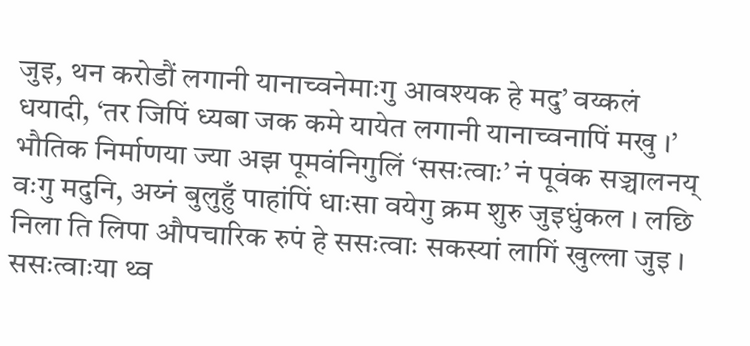जुइ, थन करोडौं लगानी यानाच्वनेमाःगु आवश्यक हे मदु’ वय्कलं धयादी, ‘तर जिपिं ध्यबा जक कमे यायेत लगानी यानाच्वनापिं मखु ।’
भौतिक निर्माणया ज्या अझ पूमवंनिगुलिं ‘ससःत्वाः’ नं पूवंक सञ्चालनय् वःगु मदुनि, अय्नं बुलुहुँ पाहांपिं धाःसा वयेगु क्रम शुरु जुइधुंकल । लछि निला ति लिपा औपचारिक रुपं हे ससःत्वाः सकस्यां लागिं खुल्ला जुइ ।
ससःत्वाःया थ्व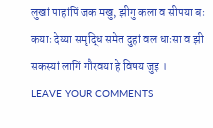लुखां पाहांपिं जक मखु, झीगु कला व सीपया बः कयाः देय्या समृद्धि समेत दुहां वल धाःसा व झी सकस्यां लागिं गौरवया हे विषय जुइ ।
LEAVE YOUR COMMENTS